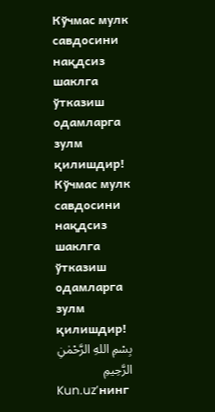Кўчмас мулк савдосини нақдсиз шаклга ўтказиш одамларга зулм қилишдир!
Кўчмас мулк савдосини нақдсиз шаклга ўтказиш одамларга зулм қилишдир!
بِسْمِ اللهِ الرَّحْمٰنِ الرَّحِيمِ
Kun.uz’нинг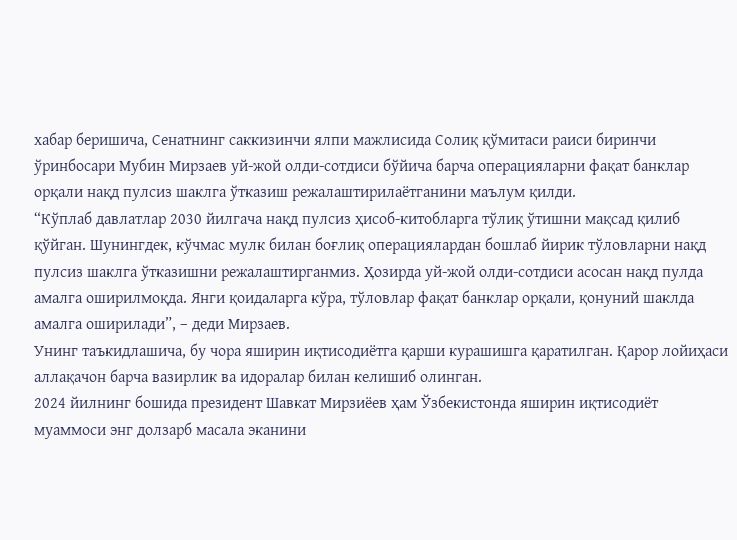хабар беришича, Сенатнинг саккизинчи ялпи мажлисида Солиқ қўмитаси раиси биринчи ўринбосари Мубин Мирзаев уй-жой олди-сотдиси бўйича барча операцияларни фақат банклар орқали нақд пулсиз шаклга ўтказиш режалаштирилаётганини маълум қилди.
“Кўплаб давлатлар 2030 йилгача нақд пулсиз ҳисоб-китобларга тўлиқ ўтишни мақсад қилиб қўйган. Шунингдек, кўчмас мулк билан боғлиқ операциялардан бошлаб йирик тўловларни нақд пулсиз шаклга ўтказишни режалаштирганмиз. Ҳозирда уй-жой олди-сотдиси асосан нақд пулда амалга оширилмоқда. Янги қоидаларга кўра, тўловлар фақат банклар орқали, қонуний шаклда амалга оширилади”, – деди Мирзаев.
Унинг таъкидлашича, бу чора яширин иқтисодиётга қарши курашишга қаратилган. Қарор лойиҳаси аллақачон барча вазирлик ва идоралар билан келишиб олинган.
2024 йилнинг бошида президент Шавкат Мирзиёев ҳам Ўзбекистонда яширин иқтисодиёт муаммоси энг долзарб масала эканини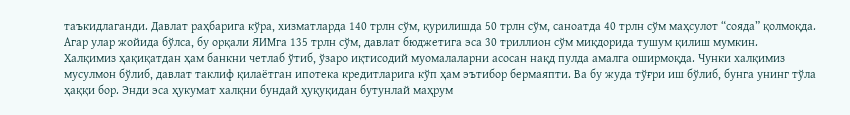таъкидлаганди. Давлат раҳбарига кўра, хизматларда 140 трлн сўм, қурилишда 50 трлн сўм, саноатда 40 трлн сўм маҳсулот “сояда” қолмоқда. Агар улар жойида бўлса, бу орқали ЯИМга 135 трлн сўм, давлат бюджетига эса 30 триллион сўм миқдорида тушум қилиш мумкин.
Халқимиз ҳақиқатдан ҳам банкни четлаб ўтиб, ўзаро иқтисодий муомалаларни асосан нақд пулда амалга оширмоқда. Чунки халқимиз мусулмон бўлиб, давлат таклиф қилаётган ипотека кредитларига кўп ҳам эътибор бермаяпти. Ва бу жуда тўғри иш бўлиб, бунга унинг тўла ҳаққи бор. Энди эса ҳукумат халқни бундай ҳуқуқидан бутунлай маҳрум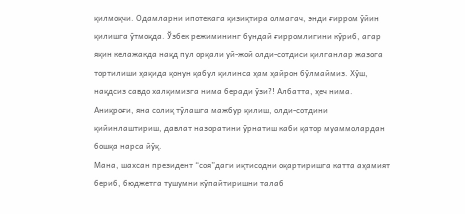қилмоқчи. Одамларни ипотекага қизиқтира олмагач, энди ғирром ўйин қилишга ўтмоқда. Ўзбек режимининг бундай ғирромлигини кўриб, агар яқин келажакда нақд пул орқали уй-жой олди-сотдиси қилганлар жазога тортилиши ҳақида қонун қабул қилинса ҳам ҳайрон бўлмаймиз. Хўш, нақдсиз савдо халқимизга нима беради ўзи?! Албатта, ҳеч нима. Аниқроғи, яна солиқ тўлашга мажбур қилиш, олди-сотдини қийинлаштириш, давлат назоратини ўрнатиш каби қатор муаммолардан бошқа нарса йўқ.
Мана, шахсан президент “соя”даги иқтисодни оқартиришга катта аҳамият бериб, бюджетга тушумни кўпайтиришни талаб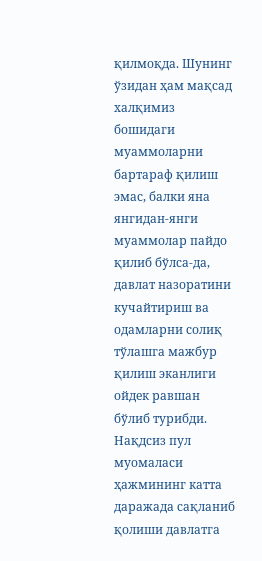қилмоқда. Шунинг ўзидан ҳам мақсад халқимиз бошидаги муаммоларни бартараф қилиш эмас, балки яна янгидан-янги муаммолар пайдо қилиб бўлса-да, давлат назоратини кучайтириш ва одамларни солиқ тўлашга мажбур қилиш эканлиги ойдек равшан бўлиб турибди.
Нақдсиз пул муомаласи ҳажмининг катта даражада сақланиб қолиши давлатга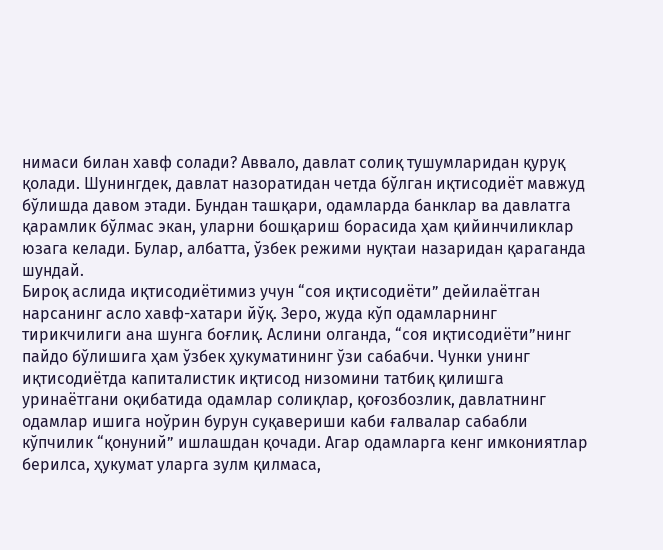нимаси билан хавф солади? Аввало, давлат солиқ тушумларидан қуруқ қолади. Шунингдек, давлат назоратидан четда бўлган иқтисодиёт мавжуд бўлишда давом этади. Бундан ташқари, одамларда банклар ва давлатга қарамлик бўлмас экан, уларни бошқариш борасида ҳам қийинчиликлар юзага келади. Булар, албатта, ўзбек режими нуқтаи назаридан қараганда шундай.
Бироқ аслида иқтисодиётимиз учун “соя иқтисодиёти” дейилаётган нарсанинг асло хавф-хатари йўқ. Зеро, жуда кўп одамларнинг тирикчилиги ана шунга боғлиқ. Аслини олганда, “соя иқтисодиёти”нинг пайдо бўлишига ҳам ўзбек ҳукуматининг ўзи сабабчи. Чунки унинг иқтисодиётда капиталистик иқтисод низомини татбиқ қилишга уринаётгани оқибатида одамлар солиқлар, қоғозбозлик, давлатнинг одамлар ишига ноўрин бурун суқавериши каби ғалвалар сабабли кўпчилик “қонуний” ишлашдан қочади. Агар одамларга кенг имкониятлар берилса, ҳукумат уларга зулм қилмаса,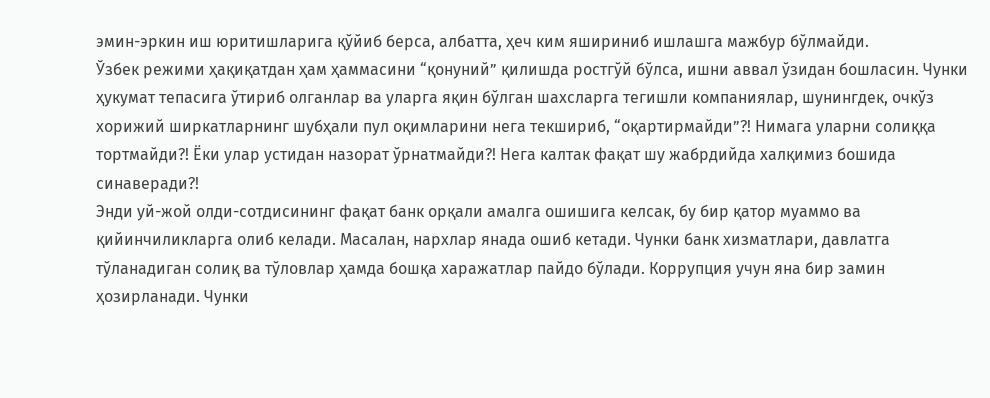эмин-эркин иш юритишларига қўйиб берса, албатта, ҳеч ким яшириниб ишлашга мажбур бўлмайди.
Ўзбек режими ҳақиқатдан ҳам ҳаммасини “қонуний” қилишда ростгўй бўлса, ишни аввал ўзидан бошласин. Чунки ҳукумат тепасига ўтириб олганлар ва уларга яқин бўлган шахсларга тегишли компаниялар, шунингдек, очкўз хорижий ширкатларнинг шубҳали пул оқимларини нега текшириб, “оқартирмайди”?! Нимага уларни солиққа тортмайди?! Ёки улар устидан назорат ўрнатмайди?! Нега калтак фақат шу жабрдийда халқимиз бошида синаверади?!
Энди уй-жой олди-сотдисининг фақат банк орқали амалга ошишига келсак, бу бир қатор муаммо ва қийинчиликларга олиб келади. Масалан, нархлар янада ошиб кетади. Чунки банк хизматлари, давлатга тўланадиган солиқ ва тўловлар ҳамда бошқа харажатлар пайдо бўлади. Коррупция учун яна бир замин ҳозирланади. Чунки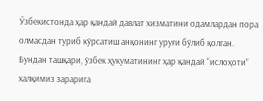Ўзбекистонда ҳар қандай давлат хизматини одамлардан пора олмасдан туриб кўрсатиш анқонинг уруғи бўлиб қолган. Бундан ташқари, ўзбек ҳукуматининг ҳар қандай “ислоҳоти” халқимиз зарарига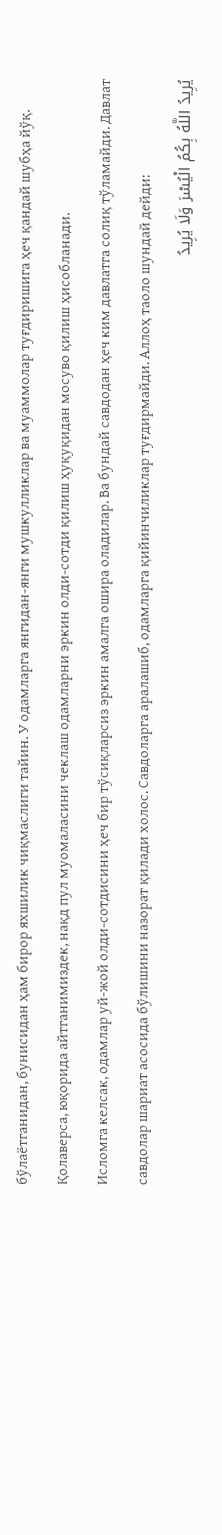бўлаётганидан, бунисидан ҳам бирор яхшилик чиқмаслиги тайин. У одамларга янгидан-янги мушкулликлар ва муаммолар туғдиришига ҳеч қандай шубҳа йўқ. Қолаверса, юқорида айтганимиздек, нақд пул муомаласини чеклаш одамларни эркин олди-сотди қилиш ҳуқуқидан мосуво қилиш ҳисобланади.
Исломга келсак, одамлар уй-жой олди-сотдисини ҳеч бир тўсиқларсиз эркин амалга ошира оладилар. Ва бундай савдодан ҳеч ким давлатга солиқ тўламайди. Давлат савдолар шариат асосида бўлишини назорат қилади холос. Савдоларга аралашиб, одамларга қийинчиликлар туғдирмайди. Аллоҳ таоло шундай дейди:
يُرِيدُ اللَّهُ بِكُمُ الْيُسْرَ وَلَا يُرِيدُ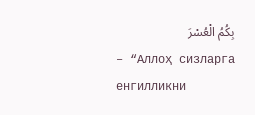بِكُمُ الْعُسْرَ
– “Аллоҳ сизларга енгилликни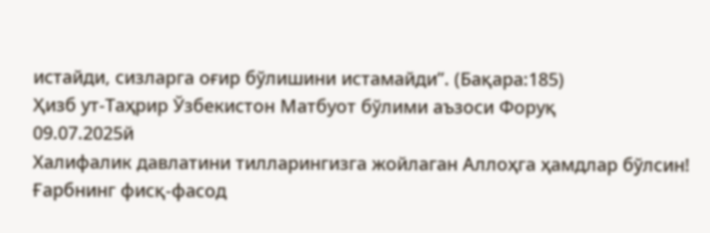истайди, сизларга оғир бўлишини истамайди”. (Бақара:185)
Ҳизб ут-Таҳрир Ўзбекистон Матбуот бўлими аъзоси Форуқ
09.07.2025й
Халифалик давлатини тилларингизга жойлаган Аллоҳга ҳамдлар бўлсин!
Ғарбнинг фисқ-фасод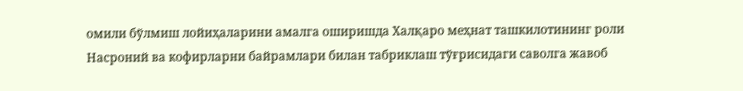омили бўлмиш лойиҳаларини амалга оширишда Халқаро меҳнат ташкилотининг роли
Насроний ва кофирларни байрамлари билан табриклаш тўғрисидаги саволга жавоб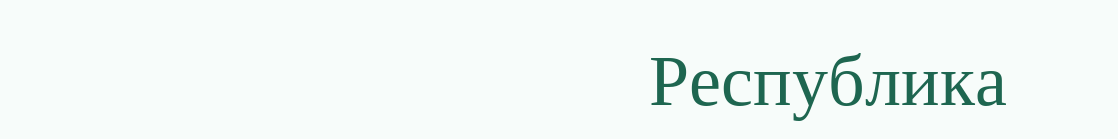Республика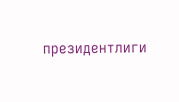президентлиги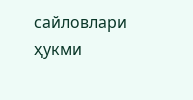сайловлари ҳукми